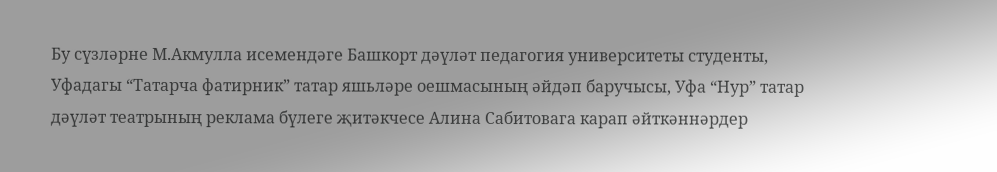Бу сүзләрне М.Акмулла исемендәге Башкорт дәүләт педагогия университеты студенты, Уфадагы “Татарча фатирник” татар яшьләре оешмасының әйдәп баручысы, Уфа “Нур” татар дәүләт театрының реклама бүлеге җитәкчесе Алина Сабитовага карап әйткәннәрдер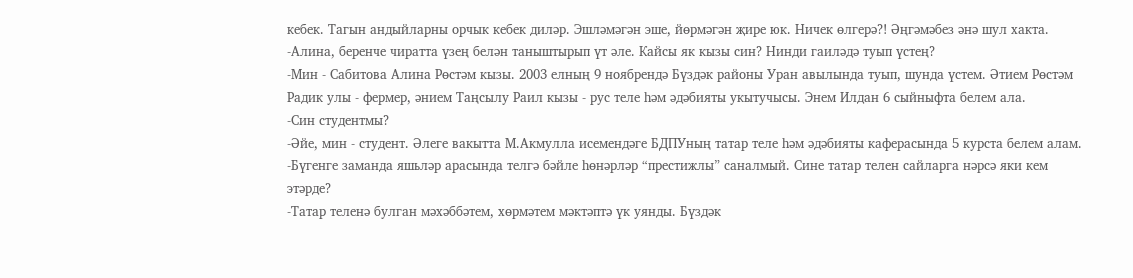кебек. Тагын андыйларны орчык кебек диләр. Эшләмәгән эше, йөрмәгән җире юк. Ничек өлгерә?! Әңгәмәбез әнә шул хакта.
-Алина, беренче чиратта үзең белән таныштырып үт әле. Кайсы як кызы син? Нинди гаиләдә туып үстең?
-Мин - Сабитова Алина Рөстәм кызы. 2003 елның 9 ноябрендә Бүздәк районы Уран авылында туып, шунда үстем. Әтием Рөстәм Радик улы - фермер, әнием Таңсылу Раил кызы - рус теле һәм әдәбияты укытучысы. Энем Илдан 6 сыйныфта белем ала.
-Син студентмы?
-Әйе, мин - студент. Әлеге вакытта М.Акмулла исемендәге БДПУның татар теле һәм әдәбияты каферасында 5 курста белем алам.
-Бүгенге заманда яшьләр арасында телгә бәйле һөнәрләр “престижлы” саналмый. Сине татар телен сайларга нәрсә яки кем этәрде?
-Татар теленә булган мәхәббәтем, хөрмәтем мәктәптә үк уянды. Бүздәк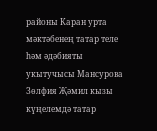районы Каран урта мәктәбенең татар теле һәм әдәбияты укытучысы Мансурова Зөлфия Җәмил кызы күңелемдә татар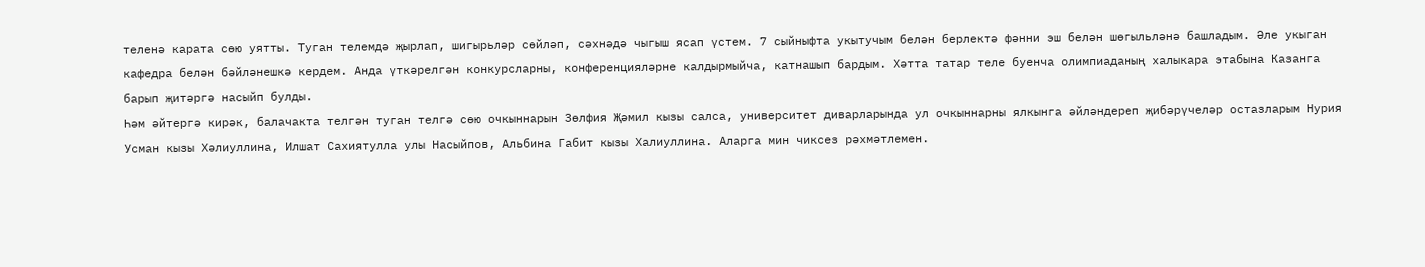теленә карата сөю уятты. Туган телемдә җырлап, шигырьләр сөйләп, сәхнәдә чыгыш ясап үстем. 7 сыйныфта укытучым белән берлектә фәнни эш белән шөгыльләнә башладым. Әле укыган кафедра белән бәйләнешкә кердем. Анда үткәрелгән конкурсларны, конференцияләрне калдырмыйча, катнашып бардым. Хәтта татар теле буенча олимпиаданың халыкара этабына Казанга барып җитәргә насыйп булды.
Һәм әйтергә кирәк, балачакта телгән туган телгә сөю очкыннарын Зөлфия Җәмил кызы салса, университет диварларында ул очкыннарны ялкынга әйләндереп җибәрүчеләр остазларым Нурия Усман кызы Хәлиуллина, Илшат Сахиятулла улы Насыйпов, Альбина Габит кызы Халиуллина. Аларга мин чиксез рәхмәтлемен.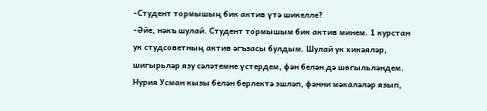-Студент тормышың бик актив үтә шикелле?
-Әйе, нәкъ шулай. Студент тормышым бик актив минем. 1 курстан ук студсоветның актив әгъзасы булдым. Шулай ук хикәяләр, шигырьләр язу сәләтемне үстердем, фән белән дә шөгыльләндем. Нурия Усман кызы белән берлектә эшләп, фәнни мәкаләләр язып,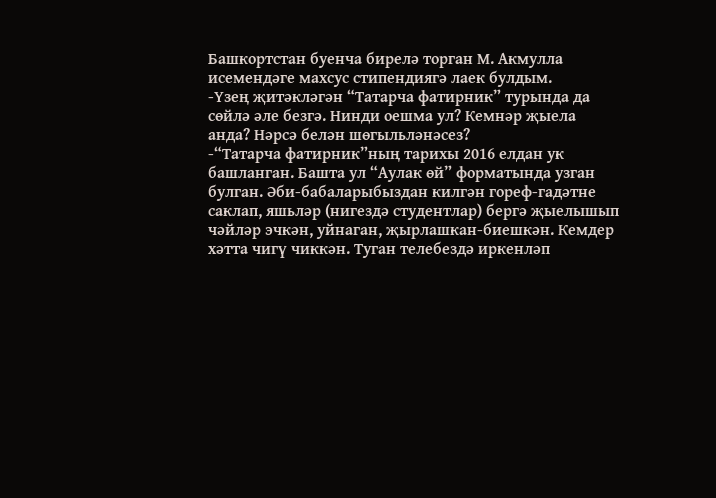Башкортстан буенча бирелә торган М. Акмулла исемендәге махсус стипендиягә лаек булдым.
-Үзең җитәкләгән “Татарча фатирник” турында да сөйлә әле безгә. Нинди оешма ул? Кемнәр җыела анда? Нәрсә белән шөгыльләнәсез?
-“Татарча фатирник”ның тарихы 2016 елдан ук башланган. Башта ул “Аулак өй” форматында узган булган. Әби-бабаларыбыздан килгән гореф-гадәтне саклап, яшьләр (нигездә студентлар) бергә җыелышып чәйләр эчкән, уйнаган, җырлашкан-биешкән. Кемдер хәтта чигү чиккән. Туган телебездә иркенләп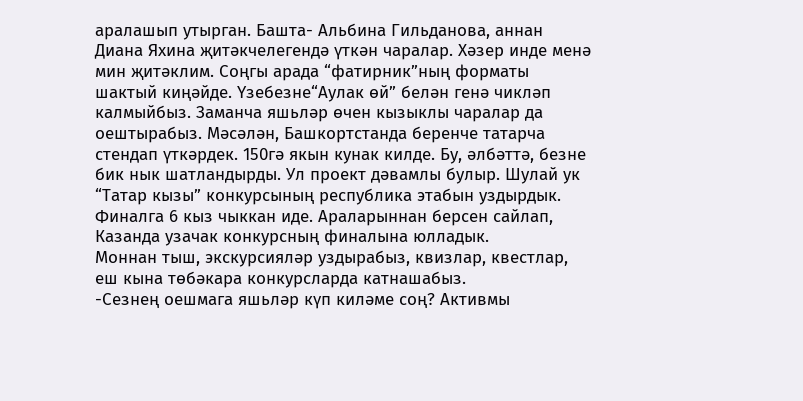аралашып утырган. Башта- Альбина Гильданова, аннан Диана Яхина җитәкчелегендә үткән чаралар. Хәзер инде менә мин җитәклим. Соңгы арада “фатирник”ның форматы шактый киңәйде. Үзебезне“Аулак өй” белән генә чикләп калмыйбыз. Заманча яшьләр өчен кызыклы чаралар да оештырабыз. Мәсәлән, Башкортстанда беренче татарча стендап үткәрдек. 150гә якын кунак килде. Бу, әлбәттә, безне бик нык шатландырды. Ул проект дәвамлы булыр. Шулай ук “Татар кызы” конкурсының республика этабын уздырдык. Финалга 6 кыз чыккан иде. Араларыннан берсен сайлап, Казанда узачак конкурсның финалына юлладык.
Моннан тыш, экскурсияләр уздырабыз, квизлар, квестлар, еш кына төбәкара конкурсларда катнашабыз.
-Сезнең оешмага яшьләр күп киләме соң? Активмы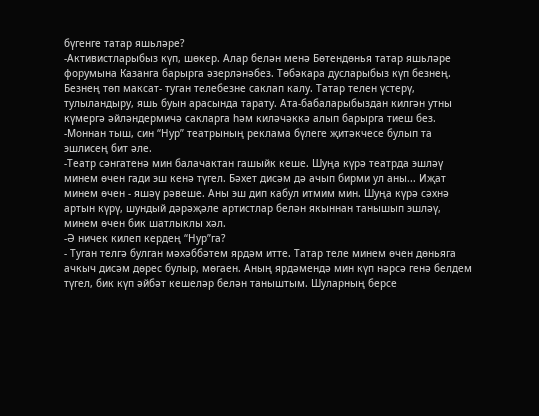бүгенге татар яшьләре?
-Активистларыбыз күп, шөкер. Алар белән менә Бөтендөнья татар яшьләре форумына Казанга барырга әзерләнәбез. Төбәкара дусларыбыз күп безнең. Безнең төп максат- туган телебезне саклап калу. Татар телен үстерү, тулыландыру, яшь буын арасында тарату. Ата-бабаларыбыздан килгән утны күмергә әйләндермичә сакларга һәм киләчәккә алып барырга тиеш без.
-Моннан тыш, син “Нур” театрының реклама бүлеге җитәкчесе булып та эшлисең бит әле.
-Театр сәнгатенә мин балачактан гашыйк кеше. Шуңа күрә театрда эшләү минем өчен гади эш кенә түгел. Бәхет дисәм дә ачып бирми ул аны... Иҗат минем өчен - яшәү рәвеше. Аны эш дип кабул итмим мин. Шуңа күрә сәхнә артын күрү, шундый дәрәҗәле артистлар белән якыннан танышып эшләү, минем өчен бик шатлыклы хәл.
-Ә ничек килеп кердең “Нур”га?
- Туган телгә булган мәхәббәтем ярдәм итте. Татар теле минем өчен дөньяга ачкыч дисәм дөрес булыр, мөгаен. Аның ярдәмендә мин күп нәрсә генә белдем түгел, бик күп әйбәт кешеләр белән таныштым. Шуларның берсе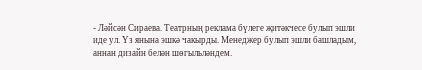- Ләйсән Сираева. Театрның реклама бүлеге җитәкчесе булып эшли иде ул. Үз янына эшкә чакырды. Менеджер булып эшли башладым, аннан дизайн белән шөгыльләндем.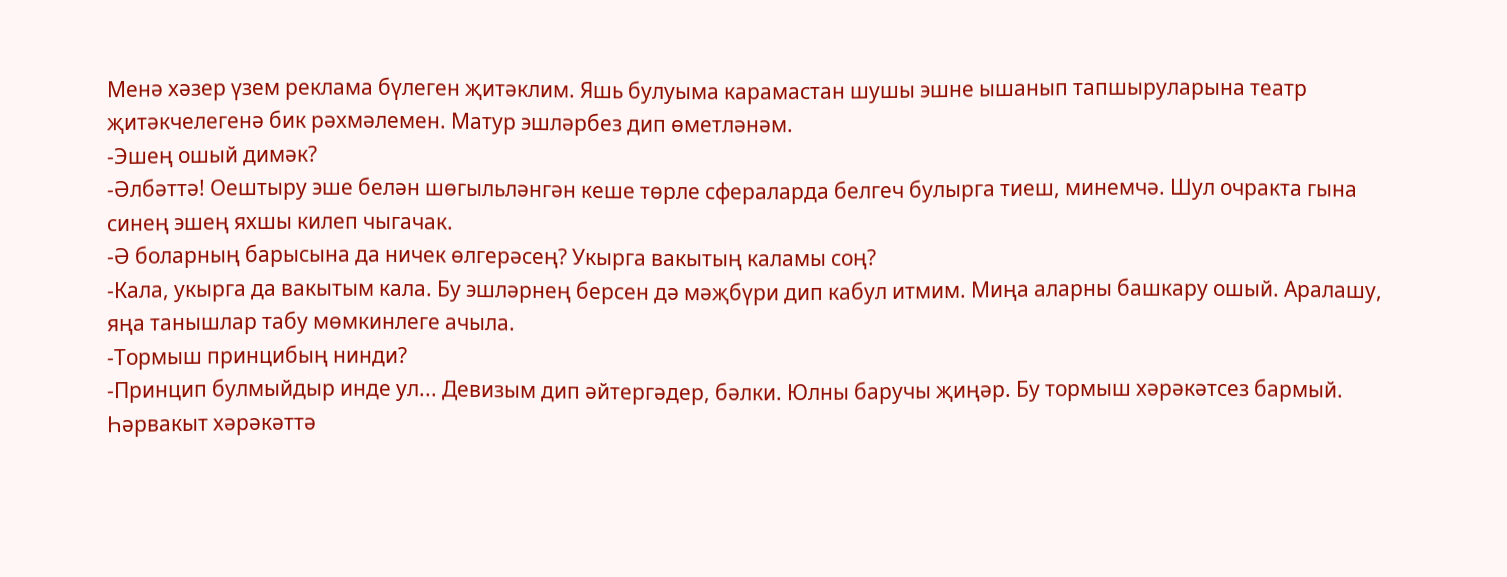Менә хәзер үзем реклама бүлеген җитәклим. Яшь булуыма карамастан шушы эшне ышанып тапшыруларына театр җитәкчелегенә бик рәхмәлемен. Матур эшләрбез дип өметләнәм.
-Эшең ошый димәк?
-Әлбәттә! Оештыру эше белән шөгыльләнгән кеше төрле сфераларда белгеч булырга тиеш, минемчә. Шул очракта гына синең эшең яхшы килеп чыгачак.
-Ә боларның барысына да ничек өлгерәсең? Укырга вакытың каламы соң?
-Кала, укырга да вакытым кала. Бу эшләрнең берсен дә мәҗбүри дип кабул итмим. Миңа аларны башкару ошый. Аралашу, яңа танышлар табу мөмкинлеге ачыла.
-Тормыш принцибың нинди?
-Принцип булмыйдыр инде ул... Девизым дип әйтергәдер, бәлки. Юлны баручы җиңәр. Бу тормыш хәрәкәтсез бармый. Һәрвакыт хәрәкәттә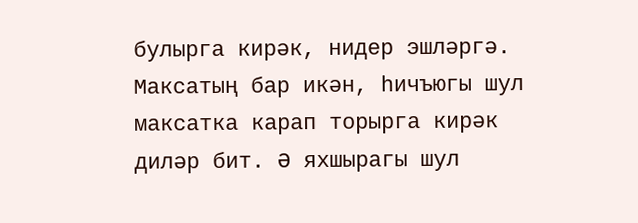булырга кирәк, нидер эшләргә. Максатың бар икән, һичъюгы шул максатка карап торырга кирәк диләр бит. Ә яхшырагы шул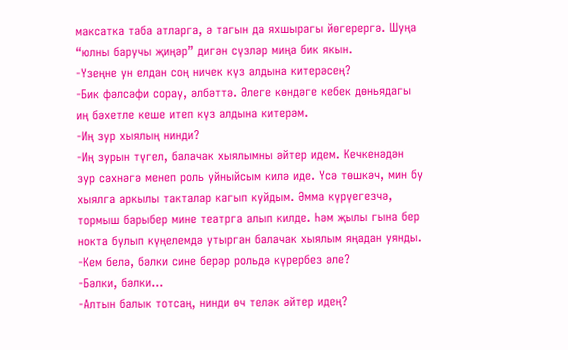максатка таба атларга, ә тагын да яхшырагы йөгерергә. Шуңа “юлны баручы җиңәр” дигән сүзләр миңа бик якын.
-Үзеңне ун елдан соң ничек күз алдына китерәсең?
-Бик фәлсәфи сорау, әлбәттә. Әлеге көндәге кебек дөньядагы иң бәхетле кеше итеп күз алдына китерәм.
-Иң зур хыялың нинди?
-Иң зурын түгел, балачак хыялымны әйтер идем. Кечкенәдән зур сәхнәгә менеп роль уйныйсым килә иде. Үсә төшкәч, мин бу хыялга аркылы такталар кагып куйдым. Әмма күрүегезчә, тормыш барыбер мине театрга алып килде. Һәм җылы гына бер нокта булып күңелемдә утырган балачак хыялым яңадан уянды.
-Кем белә, бәлки сине берәр рольдә күрербез әле?
-Бәлки, бәлки...
-Алтын балык тотсаң, нинди өч теләк әйтер идең?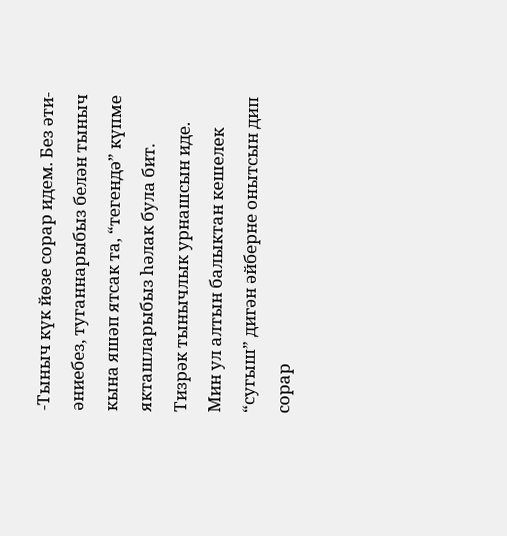-Тыныч күк йөзе сорар идем. Без әти-әниебез, туганнарыбыз белән тыныч кына яшәп ятсак та, “тегендә” күпме якташларыбыз һәлак була бит. Тизрәк тынычлык урнашсын иде. Мин ул алтын балыктан кешелек “сугыш” дигән әйберне онытсын дип сорар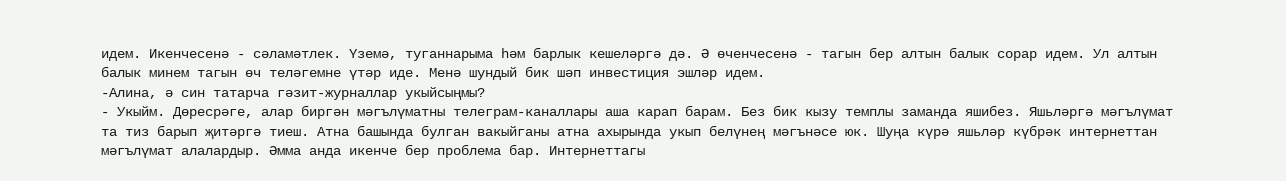идем. Икенчесенә - сәламәтлек. Үземә, туганнарыма һәм барлык кешеләргә дә. Ә өченчесенә - тагын бер алтын балык сорар идем. Ул алтын балык минем тагын өч теләгемне үтәр иде. Менә шундый бик шәп инвестиция эшләр идем.
-Алина, ә син татарча гәзит-журналлар укыйсыңмы?
- Укыйм. Дөресрәге, алар биргән мәгълүматны телеграм-каналлары аша карап барам. Без бик кызу темплы заманда яшибез. Яшьләргә мәгълүмат та тиз барып җитәргә тиеш. Атна башында булган вакыйганы атна ахырында укып белүнең мәгънәсе юк. Шуңа күрә яшьләр күбрәк интернеттан мәгълүмат алалардыр. Әмма анда икенче бер проблема бар. Интернеттагы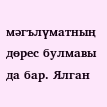мәгълүматның дөрес булмавы да бар. Ялган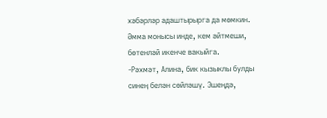хәбәрләр адаштырырга да мөмкин. Әмма монысы инде, кем әйтмеши, бөтенләй икенче вакыйга.
-Рәхмәт, Алина, бик кызыклы булды синең белән сөйләшү. Эшеңдә,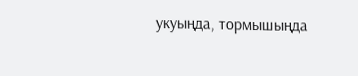укуыңда, тормышыңда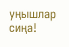уңышлар сиңа!